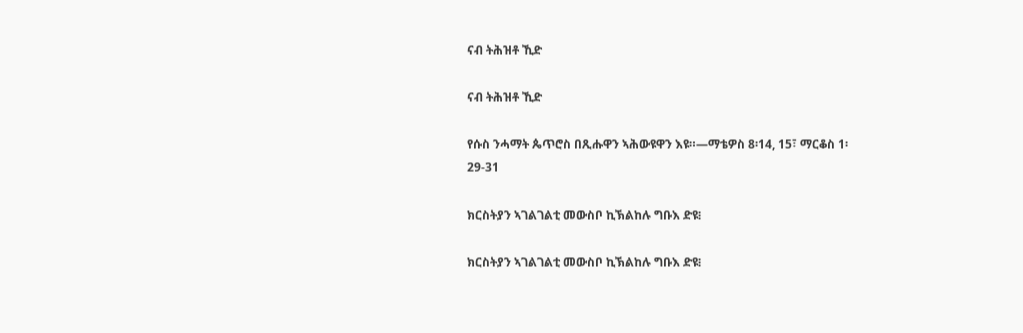ናብ ትሕዝቶ ኺድ

ናብ ትሕዝቶ ኺድ

የሱስ ንሓማት ጴጥሮስ በጺሑዋን ኣሕውዩዋን እዩ።—ማቴዎስ 8፡14, 15፣ ማርቆስ 1፡29-31

ክርስትያን ኣገልገልቲ መውስቦ ኪኽልከሉ ግቡእ ድዩ፧

ክርስትያን ኣገልገልቲ መውስቦ ኪኽልከሉ ግቡእ ድዩ፧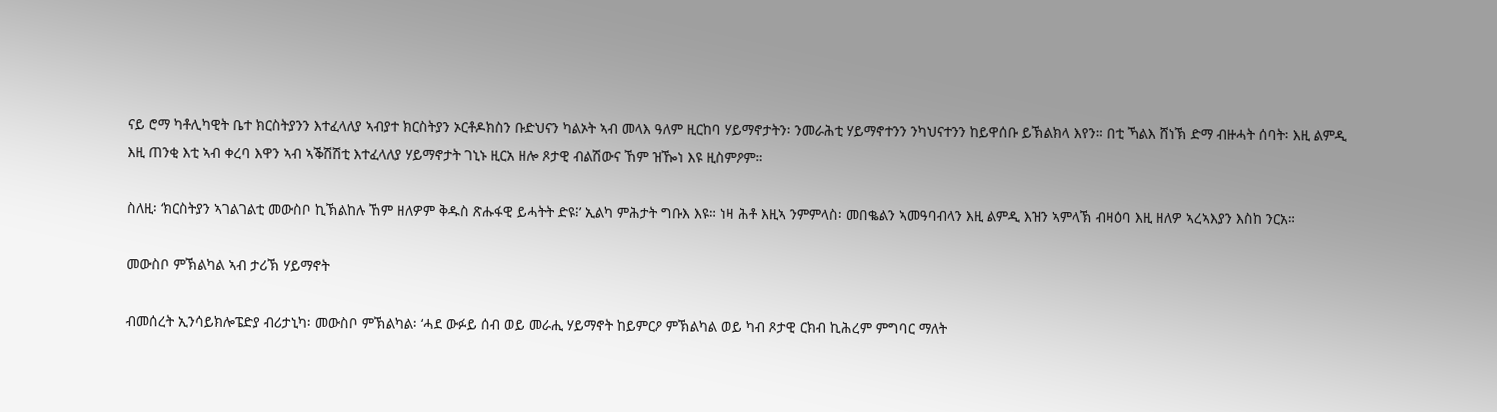ናይ ሮማ ካቶሊካዊት ቤተ ክርስትያንን እተፈላለያ ኣብያተ ክርስትያን ኦርቶዶክስን ቡድህናን ካልኦት ኣብ መላእ ዓለም ዚርከባ ሃይማኖታትን፡ ንመራሕቲ ሃይማኖተንን ንካህናተንን ከይዋሰቡ ይኽልክላ እየን። በቲ ኻልእ ሸነኽ ድማ ብዙሓት ሰባት፡ እዚ ልምዲ እዚ ጠንቂ እቲ ኣብ ቀረባ እዋን ኣብ ኣቕሽሽቲ እተፈላለያ ሃይማኖታት ገኒኑ ዚርአ ዘሎ ጾታዊ ብልሽውና ኸም ዝዀነ እዩ ዚስምዖም።

ስለዚ፡ ‘ክርስትያን ኣገልገልቲ መውስቦ ኪኽልከሉ ኸም ዘለዎም ቅዱስ ጽሑፋዊ ይሓትት ድዩ፧’ ኢልካ ምሕታት ግቡእ እዩ። ነዛ ሕቶ እዚኣ ንምምላስ፡ መበቈልን ኣመዓባብላን እዚ ልምዲ እዝን ኣምላኽ ብዛዕባ እዚ ዘለዎ ኣረኣእያን እስከ ንርአ።

መውስቦ ምኽልካል ኣብ ታሪኽ ሃይማኖት

ብመሰረት ኢንሳይክሎፔድያ ብሪታኒካ፡ መውስቦ ምኽልካል፡ ‘ሓደ ውፉይ ሰብ ወይ መራሒ ሃይማኖት ከይምርዖ ምኽልካል ወይ ካብ ጾታዊ ርክብ ኪሕረም ምግባር ማለት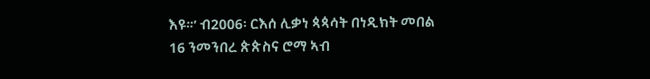እዩ።’ ብ2006፡ ርእሰ ሊቃነ ጳጳሳት በነዲክት መበል 16 ንመንበረ ጵጵስና ሮማ ኣብ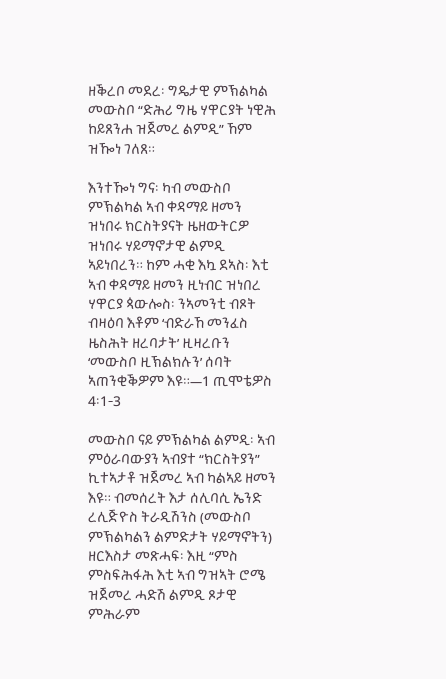ዘቕረቦ መደረ፡ ግዴታዊ ምኽልካል መውስቦ “ድሕሪ ግዜ ሃዋርያት ነዊሕ ከይጸንሐ ዝጀመረ ልምዲ” ኸም ዝዀነ ገለጸ።

እንተዀነ ግና፡ ካብ መውስቦ ምኽልካል ኣብ ቀዳማይ ዘመን ዝነበሩ ክርስትያናት ዜዘውትርዎ ዝነበሩ ሃይማኖታዊ ልምዲ ኣይነበረን። ከም ሓቂ እኳ ደኣስ፡ እቲ ኣብ ቀዳማይ ዘመን ዚነብር ዝነበረ ሃዋርያ ጳውሎስ፡ ንኣመንቲ ብጾት ብዛዕባ እቶም ‘ብድራኸ መንፈስ ዜስሕት ዘረባታት’ ዚዛረቡን ‘መውስቦ ዚኽልክሉን’ ሰባት ኣጠንቂቕዎም እዩ።—1 ጢሞቴዎስ 4፡1-3

መውስቦ ናይ ምኽልካል ልምዲ፡ ኣብ ምዕራባውያን ኣብያተ “ክርስትያን” ኪተኣታቶ ዝጀመረ ኣብ ካልኣይ ዘመን እዩ። ብመሰረት እታ ሰሊባሲ ኤንድ ረሊጅዮስ ትራዲሽንስ (መውስቦ ምኽልካልን ልምድታት ሃይማኖትን) ዘርእስታ መጽሓፍ፡ እዚ “ምስ ምስፍሕፋሕ እቲ ኣብ ግዝኣት ሮሜ ዝጀመረ ሓድሽ ልምዲ ጾታዊ ምሕራም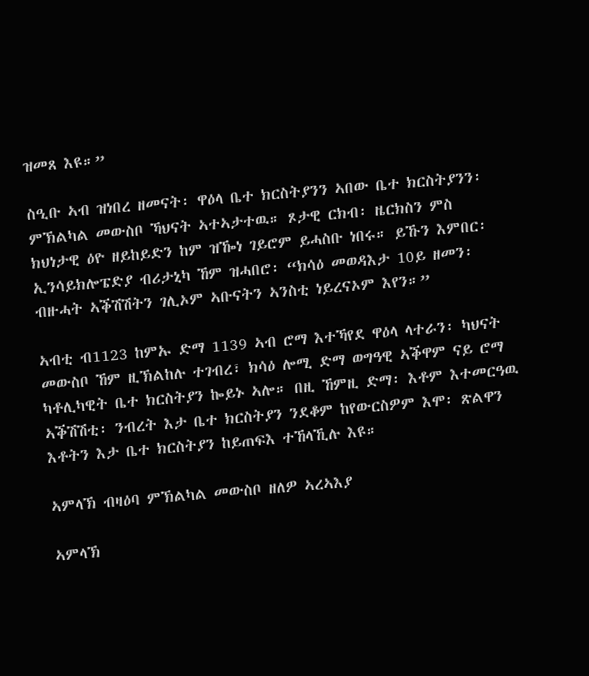ዝመጸ እዩ።”

ስዒቡ ኣብ ዝነበረ ዘመናት፡ ዋዕላ ቤተ ክርስትያንን ኣበው ቤተ ክርስትያንን፡ ምኽልካል መውስቦ ኻህናት ኣተኣታተዉ። ጾታዊ ርክብ፡ ዜርክስን ምስ ክህነታዊ ዕዮ ዘይከይድን ከም ዝዀነ ገይሮም ይሓስቡ ነበሩ። ይኹን እምበር፡ ኢንሳይክሎፔድያ ብሪታኒካ ኸም ዝሓበሮ፡ “ክሳዕ መወዳእታ 10ይ ዘመን፡ ብዙሓት ኣቕሽሽትን ገሊኦም ኣቡናትን ኣንስቲ ነይረናኦም እየን።”

ኣብቲ ብ1123 ከምኡ ድማ 1139 ኣብ ሮማ እተኻየደ ዋዕላ ላተራን፡ ካህናት መውስቦ ኸም ዚኽልከሉ ተገብረ፣ ክሳዕ ሎሚ ድማ ወግዓዊ ኣቕዋም ናይ ሮማ ካቶሊካዊት ቤተ ክርስትያን ኰይኑ ኣሎ። በዚ ኸምዚ ድማ፡ እቶም እተመርዓዉ ኣቕሽሽቲ፡ ንብረት እታ ቤተ ክርስትያን ንደቆም ከየውርስዎም እሞ፡ ጽልዋን እቶትን እታ ቤተ ክርስትያን ከይጠፍእ ተኸላኺሉ እዩ።

ኣምላኽ ብዛዕባ ምኽልካል መውስቦ ዘለዎ ኣረኣእያ

ኣምላኽ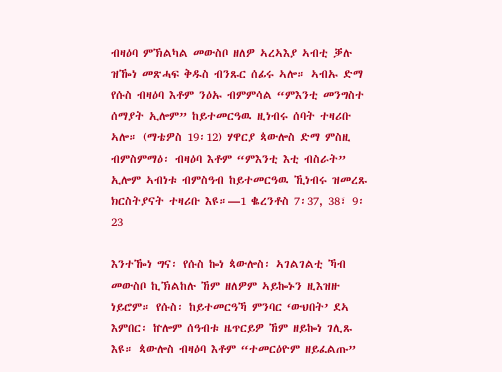ብዛዕባ ምኽልካል መውስቦ ዘለዎ ኣረኣእያ ኣብቲ ቓሉ ዝዀነ መጽሓፍ ቅዱስ ብንጹር ሰፊሩ ኣሎ። ኣብኡ ድማ የሱስ ብዛዕባ እቶም ንዕኡ ብምምሳል “ምእንቲ መንግስተ ሰማያት ኢሎም” ከይተመርዓዉ ዚነብሩ ሰባት ተዛሪቡ ኣሎ። (ማቴዎስ 19፡12) ሃዋርያ ጳውሎስ ድማ ምስዚ ብምስምማዕ፡ ብዛዕባ እቶም “ምእንቲ እቲ ብስራት” ኢሎም ኣብነቱ ብምስዓብ ከይተመርዓዉ ኺነብሩ ዝመረጹ ክርስትያናት ተዛሪቡ እዩ።—1 ቈረንቶስ 7፡37, 38፣ 9፡23

እንተዀነ ግና፡ የሱስ ኰነ ጳውሎስ፡ ኣገልገልቲ ኻብ መውስቦ ኪኽልከሉ ኸም ዘለዎም ኣይኰኑን ዚእዝዙ ነይሮም። የሱስ፡ ከይተመርዓኻ ምንባር ‘ውህበት’ ደኣ እምበር፡ ኵሎም ሰዓብቱ ዜጥርይዎ ኸም ዘይኰነ ገሊጹ እዩ። ጳውሎስ ብዛዕባ እቶም “ተመርዕዮም ዘይፈልጡ”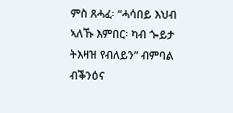ምስ ጸሓፈ፡ “ሓሳበይ እህብ ኣለኹ እምበር፡ ካብ ጐይታ ትእዛዝ የብለይን” ብምባል ብቕንዕና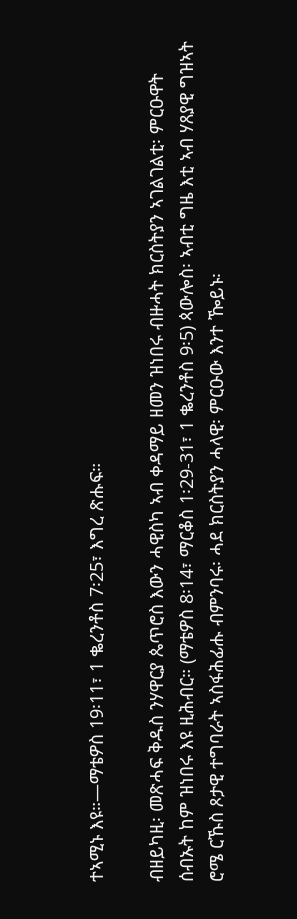ተኣሚኑ እዩ።—ማቴዎስ 19፡11፣ 1 ቈረንቶስ 7፡25፣ እግረ ጽሑፍ።

ብዘይካዚ፡ መጽሓፍ ቅዱስ ንሃዋርያ ጴጥሮስ እውን ሓዊስካ ኣብ ቀዳማይ ዘመን ዝነበሩ ብዙሓት ክርስትያን ኣገልገልቲ፡ ምርዑዋት ሰብኡት ከም ዝነበሩ እዩ ዚሕብር። (ማቴዎስ 8፡14፣ ማርቆስ 1፡29-31፣ 1 ቈረንቶስ 9፡5) ጳውሎስ፡ ኣብቲ ግዜ እቲ ኣብ ሃጸያዊ ግዝኣት ሮሜ ርኹስ ጾታዊ ተግባራት ኣስፋሕፊሑ ብምንባሩ፡ ሓደ ክርስትያን ሓላዊ፡ ምርዑው እንተ ዀይኑ፡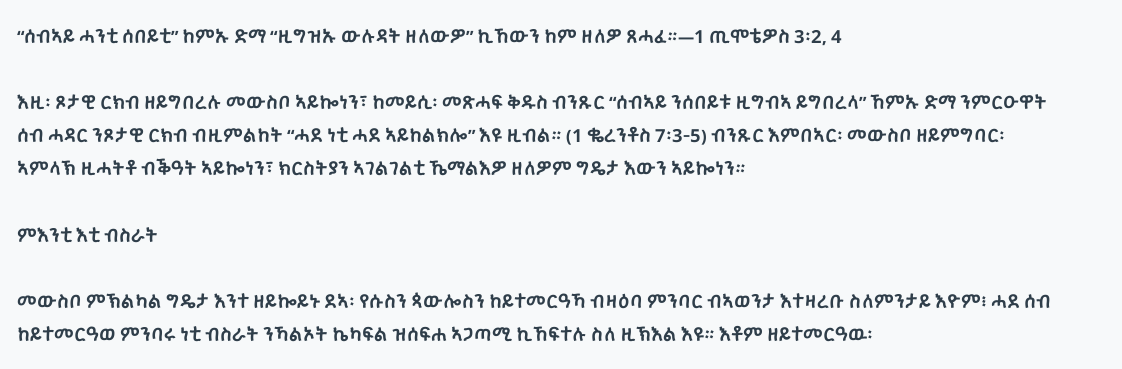“ሰብኣይ ሓንቲ ሰበይቲ” ከምኡ ድማ “ዚግዝኡ ውሉዳት ዘለውዎ” ኪኸውን ከም ዘለዎ ጸሓፈ።—1 ጢሞቴዎስ 3፡2, 4

እዚ፡ ጾታዊ ርክብ ዘይግበረሉ መውስቦ ኣይኰነን፣ ከመይሲ፡ መጽሓፍ ቅዱስ ብንጹር “ሰብኣይ ንሰበይቱ ዚግብኣ ይግበረላ” ኸምኡ ድማ ንምርዑዋት ሰብ ሓዳር ንጾታዊ ርክብ ብዚምልከት “ሓደ ነቲ ሓደ ኣይከልክሎ” እዩ ዚብል። (1 ቈረንቶስ 7፡3-5) ብንጹር እምበኣር፡ መውስቦ ዘይምግባር፡ ኣምላኽ ዚሓትቶ ብቕዓት ኣይኰነን፣ ክርስትያን ኣገልገልቲ ኼማልእዎ ዘለዎም ግዴታ እውን ኣይኰነን።

ምእንቲ እቲ ብስራት

መውስቦ ምኽልካል ግዴታ እንተ ዘይኰይኑ ደኣ፡ የሱስን ጳውሎስን ከይተመርዓኻ ብዛዕባ ምንባር ብኣወንታ እተዛረቡ ስለምንታይ እዮም፧ ሓደ ሰብ ከይተመርዓወ ምንባሩ ነቲ ብስራት ንኻልኦት ኬካፍል ዝሰፍሐ ኣጋጣሚ ኪኸፍተሉ ስለ ዚኽእል እዩ። እቶም ዘይተመርዓዉ፡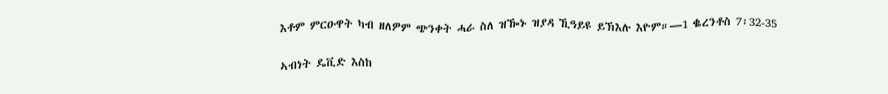እቶም ምርዑዋት ካብ ዘለዎም ጭንቀት ሓራ ስለ ዝዀኑ ዝያዳ ኺዓይዩ ይኽእሉ እዮም።—1 ቈረንቶስ 7፡32-35

ኣብነት ዴቪድ እስከ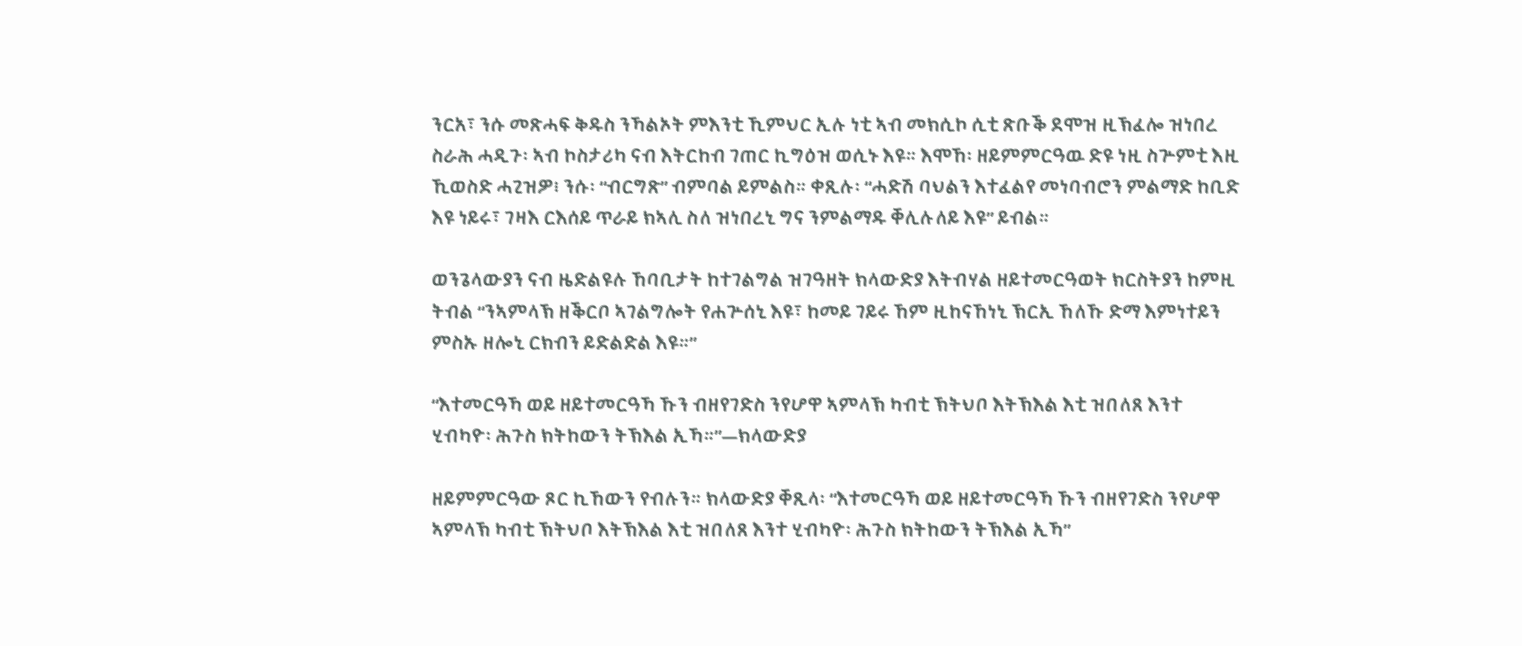ንርአ፣ ንሱ መጽሓፍ ቅዱስ ንኻልኦት ምእንቲ ኺምህር ኢሉ ነቲ ኣብ መክሲኮ ሲቲ ጽቡቕ ደሞዝ ዚኽፈሎ ዝነበረ ስራሕ ሓዲጉ፡ ኣብ ኮስታሪካ ናብ እትርከብ ገጠር ኪግዕዝ ወሲኑ እዩ። እሞኸ፡ ዘይምምርዓዉ ድዩ ነዚ ስጕምቲ እዚ ኺወስድ ሓጊዝዎ፧ ንሱ፡ “ብርግጽ” ብምባል ይምልስ። ቀጺሉ፡ “ሓድሽ ባህልን እተፈልየ መነባብሮን ምልማድ ከቢድ እዩ ነይሩ፣ ገዛእ ርእሰይ ጥራይ ክኣሊ ስለ ዝነበረኒ ግና ንምልማዱ ቐሊሉለይ እዩ” ይብል።

ወንጌላውያን ናብ ዜድልዩሉ ኸባቢታት ከተገልግል ዝገዓዘት ክላውድያ እትብሃል ዘይተመርዓወት ክርስትያን ከምዚ ትብል “ንኣምላኽ ዘቕርቦ ኣገልግሎት የሐጕሰኒ እዩ፣ ከመይ ገይሩ ኸም ዚከናኸነኒ ኽርኢ ኸለኹ ድማ እምነተይን ምስኡ ዘሎኒ ርክብን ይድልድል እዩ።”

“እተመርዓኻ ወይ ዘይተመርዓኻ ኹን ብዘየገድስ ንየሆዋ ኣምላኽ ካብቲ ኽትህቦ እትኽእል እቲ ዝበለጸ እንተ ሂብካዮ፡ ሕጉስ ክትከውን ትኽእል ኢኻ።”—ክላውድያ

ዘይምምርዓው ጾር ኪኸውን የብሉን። ክላውድያ ቐጺላ፡ “እተመርዓኻ ወይ ዘይተመርዓኻ ኹን ብዘየገድስ ንየሆዋ ኣምላኽ ካብቲ ኽትህቦ እትኽእል እቲ ዝበለጸ እንተ ሂብካዮ፡ ሕጉስ ክትከውን ትኽእል ኢኻ”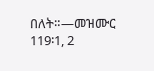በለት።—መዝሙር 119፡1, 2